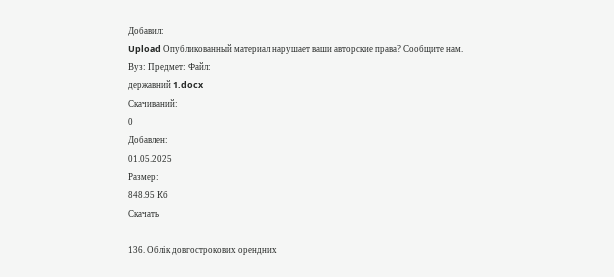Добавил:
Upload Опубликованный материал нарушает ваши авторские права? Сообщите нам.
Вуз: Предмет: Файл:
державний 1.docx
Скачиваний:
0
Добавлен:
01.05.2025
Размер:
848.95 Кб
Скачать

136. Облік довгострокових орендних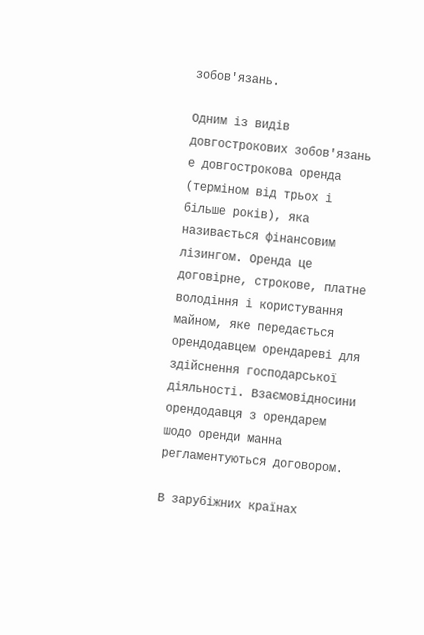зобов'язань.

Одним із видів довгострокових зобов'язань е довгострокова оренда (терміном від трьох і більше років), яка називається фінансовим лізингом. Оренда це договірне, строкове, платне володіння і користування майном, яке передається орендодавцем орендареві для здійснення господарської діяльності. Взаємовідносини орендодавця з орендарем шодо оренди манна регламентуються договором.

В зарубіжних країнах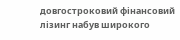довгостроковий фінансовий лізинг набув широкого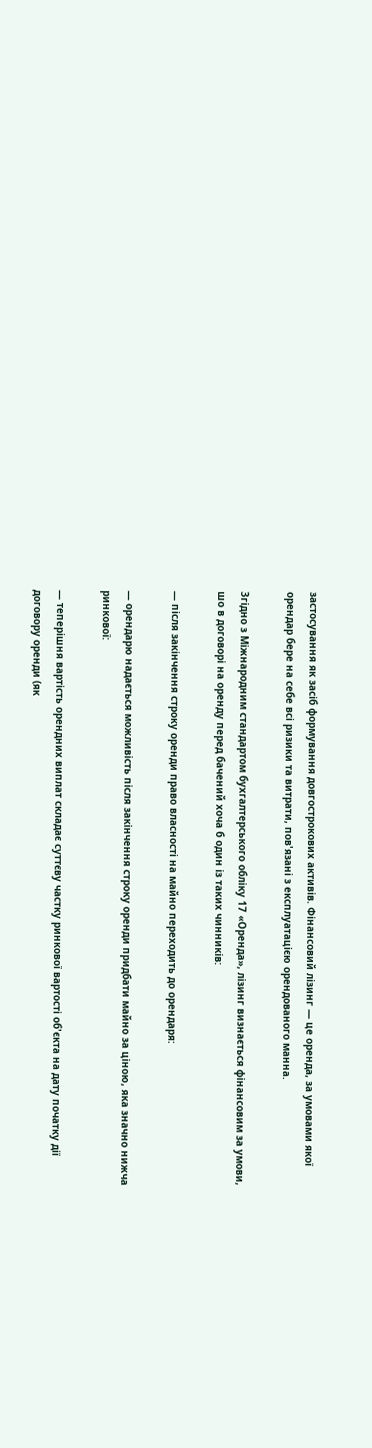застосування як засіб формування довгострокових активів. Фінансовий лізинг — це оренда, за умовами якої орендар бере на себе всі ризики та витрати, пов'язані з експлуатацією орендованого манна.

Згідно з Міжнародним стандартом бухгалтерського обліку 17 «Оренда», лізинг визнається фінансовим за умови, шо в договорі на оренду перед бачений хоча б один із таких чинників:

— після закінчення строку оренди право власності на майно переходить до орендаря:

— орендарю надається можливість після закінчення строку оренди придбати майно за ціною, яка значно нижча ринкової:

— теперішня вартість орендних виплат складає суттєву частку ринкової вартості об'єкта на дату початку дії договору оренди (як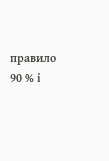правило 90 % і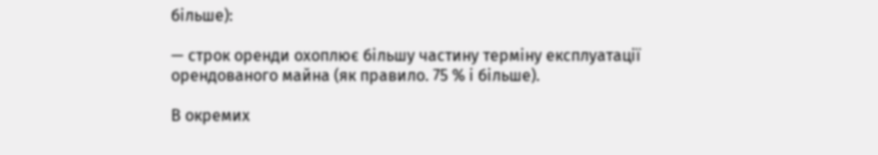більше):

— строк оренди охоплює більшу частину терміну експлуатації орендованого майна (як правило. 75 % і більше).

В окремих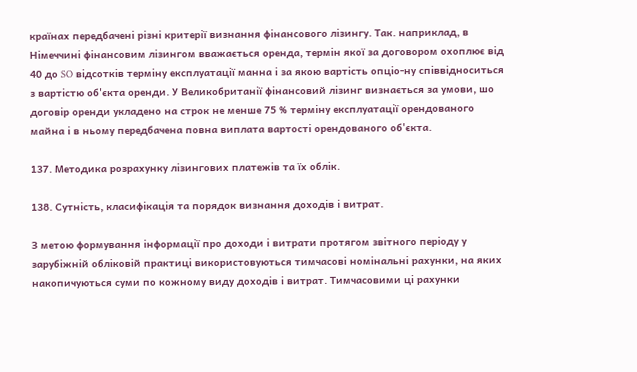країнах передбачені різні критерії визнання фінансового лізингу. Так. наприклад, в Німеччині фінансовим лізингом вважається оренда, термін якої за договором охоплює від 40 до SO відсотків терміну експлуатації манна і за якою вартість опціо-ну співвідноситься з вартістю об'єкта оренди. У Великобританії фінансовий лізинг визнається за умови, шо договір оренди укладено на строк не менше 75 % терміну експлуатації орендованого майна і в ньому передбачена повна виплата вартості орендованого об'єкта.

137. Методика розрахунку лізингових платежів та їх облік.

138. Сутність, класифікація та порядок визнання доходів і витрат.

З метою формування інформації про доходи і витрати протягом звітного періоду у зарубіжній обліковій практиці використовуються тимчасові номінальні рахунки, на яких накопичуються суми по кожному виду доходів і витрат. Тимчасовими ці рахунки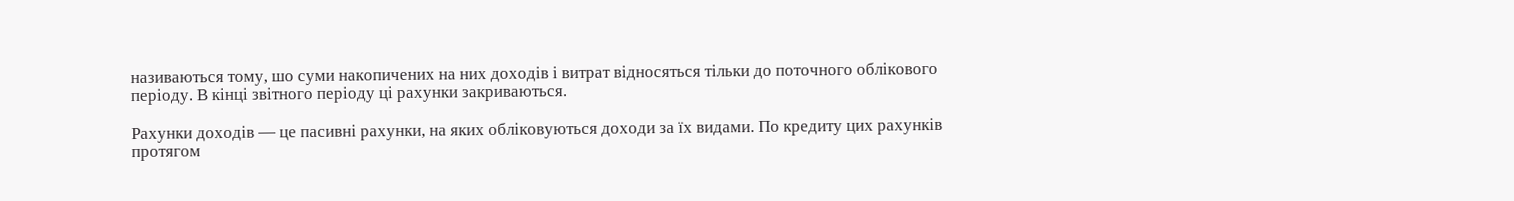називаються тому, шо суми накопичених на них доходів і витрат відносяться тільки до поточного облікового періоду. В кінці звітного періоду ці рахунки закриваються.

Рахунки доходів — це пасивні рахунки, на яких обліковуються доходи за їх видами. По кредиту цих рахунків протягом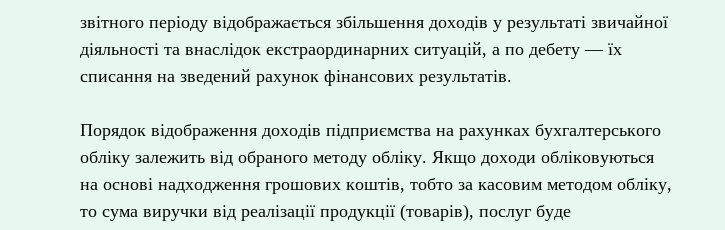звітного періоду відображається збільшення доходів у результаті звичайної діяльності та внаслідок екстраординарних ситуацій, а по дебету — їх списання на зведений рахунок фінансових результатів.

Порядок відображення доходів підприємства на рахунках бухгалтерського обліку залежить від обраного методу обліку. Якщо доходи обліковуються на основі надходження грошових коштів, тобто за касовим методом обліку, то сума виручки від реалізації продукції (товарів), послуг буде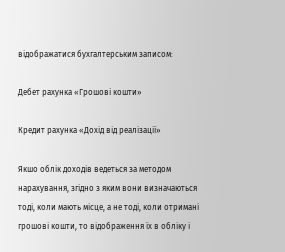відображатися бухгалтерським записом:

Дебет рахунка «Грошові кошти»

Кредит рахунка «Дохід від реалізації»

Якшо облік доходів ведеться за методом нарахування, згідно з яким вони визначаються тоді, коли мають місце, а не тоді, коли отримані грошові кошти, то відображення їх в обліку і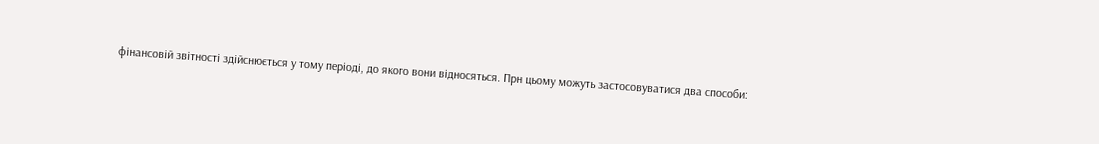фінансовій звітності здійснюється у тому періоді, до якого вони відносяться. Прн цьому можуть застосовуватися два способи: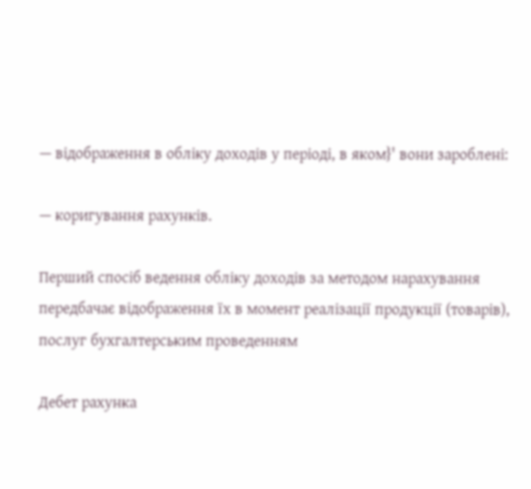— відображення в обліку доходів у періоді, в яком}' вони зароблені:

— коригування рахунків.

Перший спосіб ведення обліку доходів за методом нарахування передбачає відображення їх в момент реалізації продукції (товарів), послуг бухгалтерським проведенням

Дебет рахунка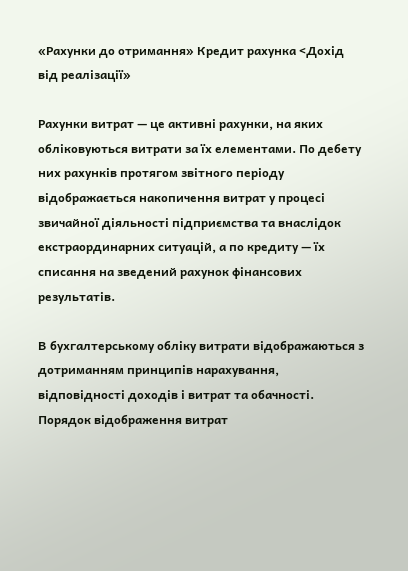«Рахунки до отримання» Кредит рахунка <Дохід від реалізації»

Рахунки витрат — це активні рахунки, на яких обліковуються витрати за їх елементами. По дебету них рахунків протягом звітного періоду відображається накопичення витрат у процесі звичайної діяльності підприємства та внаслідок екстраординарних ситуацій, а по кредиту — їх списання на зведений рахунок фінансових результатів.

В бухгалтерському обліку витрати відображаються з дотриманням принципів нарахування, відповідності доходів і витрат та обачності. Порядок відображення витрат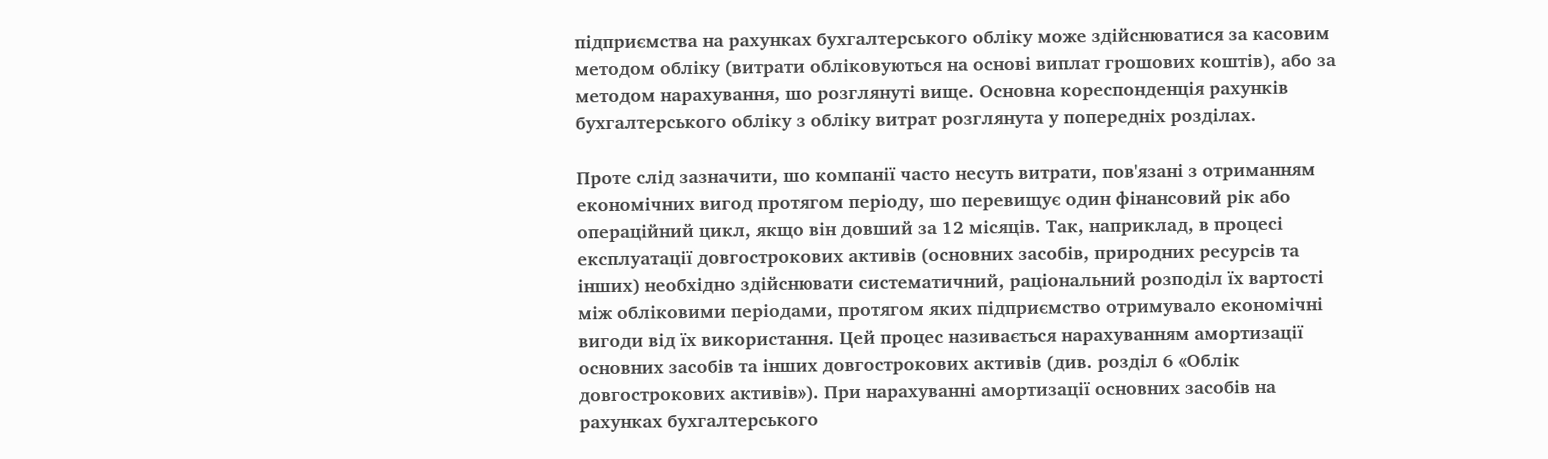підприємства на рахунках бухгалтерського обліку може здійснюватися за касовим методом обліку (витрати обліковуються на основі виплат грошових коштів), або за методом нарахування, шо розглянуті вище. Основна кореспонденція рахунків бухгалтерського обліку з обліку витрат розглянута у попередніх розділах.

Проте слід зазначити, шо компанії часто несуть витрати, пов'язані з отриманням економічних вигод протягом періоду, шо перевищує один фінансовий рік або операційний цикл, якщо він довший за 12 місяців. Так, наприклад, в процесі експлуатації довгострокових активів (основних засобів, природних ресурсів та інших) необхідно здійснювати систематичний, раціональний розподіл їх вартості між обліковими періодами, протягом яких підприємство отримувало економічні вигоди від їх використання. Цей процес називається нарахуванням амортизації основних засобів та інших довгострокових активів (див. розділ 6 «Облік довгострокових активів»). При нарахуванні амортизації основних засобів на рахунках бухгалтерського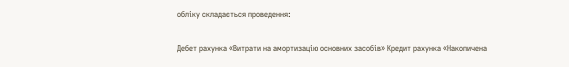обліку складається проведення:

Дебет рахунка «Витрати на амортизацію основних засобів» Кредит рахунка «Накопичена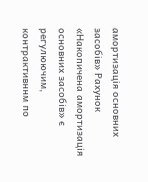амортизація основних засобів» Рахунок «Накопичена амортизація основних засобів» є регулюючим, контрактивннм по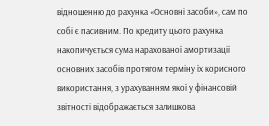відношенню до рахунка «Основні засоби», сам по собі є пасивним. По кредиту цього рахунка накопичується сума нарахованої амортизації основних засобів протягом терміну їх корисного використання, з урахуванням якої у фінансовій звітності відображається залишкова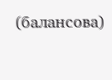(балансова)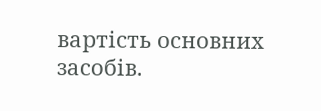вартість основних засобів.